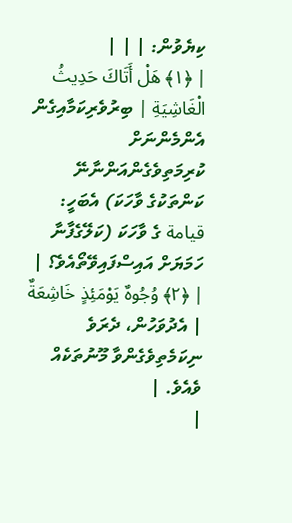ކިޔެވުން: | | |
| ﴿١﴾ هَلْ أَتَاكَ حَدِيثُ الْغَاشِيَةِ | ބިރުވެރިކަމާއިގެން އެންމެންނަށް ކުރިމަތިވެގެންއަންނާނޭ ކަންތަކުގެ ވާހަކަ) އެބަހީ: قيامة ގެ ވާހަކަ (ކަލޭގެފާނާ ހަމަޔަށް އައިސްފައިވޭތޯއެވެ؟ |
| ﴿٢﴾ وُجُوهٌ يَوْمَئِذٍ خَاشِعَةٌ | އެދުވަހުން، ދެރަވެ ނިކަމެތިވެގެންވާ މޫނުތަކެއް ވެއެވެ. |
|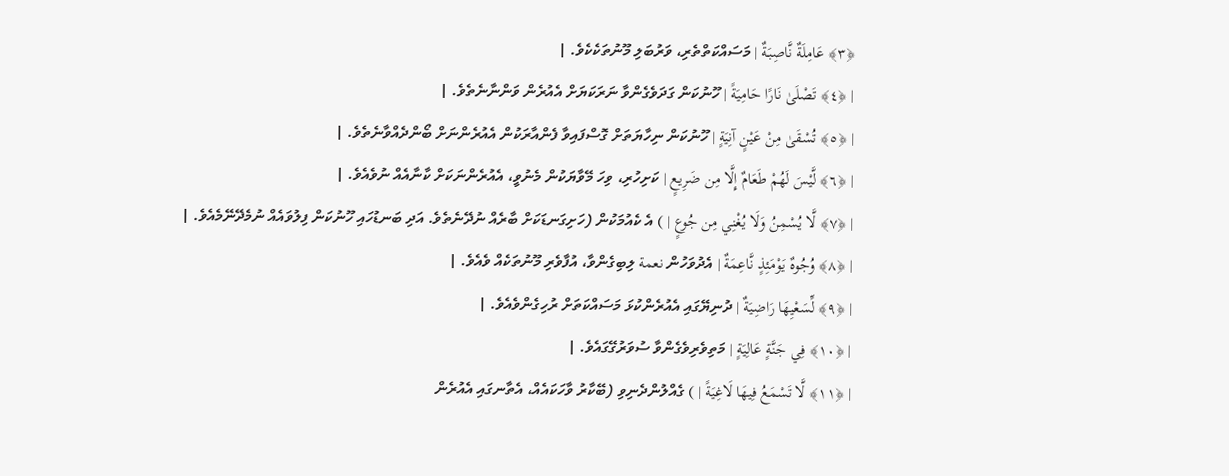﴿٣﴾ عَامِلَةٌ نَّاصِبَةٌ | މަސައްކަތްތެރި، ވަރުބަލި މޫނުތަކެކެވެ. |
| ﴿٤﴾ تَصْلَىٰ نَارًا حَامِيَةً | ހޫނުކަން ގަދަވެގެންވާ ނަރަކަޔަށް އެއުރެން ވަންނާނެތެވެ. |
| ﴿٥﴾ تُسْقَىٰ مِنْ عَيْنٍ آنِيَةٍ | ހޫނުކަން ނިހާޔަތަށް ގޮސްފައިވާ ފެންއާރަކުން އެއުރެންނަށް ބޯންދެއްވާނެތެވެ. |
| ﴿٦﴾ لَّيْسَ لَهُمْ طَعَامٌ إِلَّا مِن ضَرِيعٍ | ކަށިހުރި، ވިހަ މޭވާޔަކުން މެނުވީ، އެއުރެންނަކަށް ކާނާއެއް ނުވެއެވެ. |
| ﴿٧﴾ لَّا يُسْمِنُ وَلَا يُغْنِي مِن جُوعٍ | ) އެ ކެއުމަކުން (ހަށިގަނޑަކަށް ބާރެއް ނުދޭނެތެވެ. އަދި ބަނޑުހައި ހޫނުކަން ފިލުވައެއް ނުމެދޭނޭމެއެވެ. |
| ﴿٨﴾ وُجُوهٌ يَوْمَئِذٍ نَّاعِمَةٌ | އެދުވަހުން نعمة ލިބިގެންވާ، އުފާވެރި މޫނުތަކެއް ވެއެވެ. |
| ﴿٩﴾ لِّسَعْيِهَا رَاضِيَةٌ | ދުނިޔޭގައި އެއުރެންކުޅަ މަސައްކަތަށް ރުހިގެންވެއެވެ. |
| ﴿١٠﴾ فِي جَنَّةٍ عَالِيَةٍ | މަތިވެރިވެގެންވާ ސުވަރުގޭގައެވެ. |
| ﴿١١﴾ لَّا تَسْمَعُ فِيهَا لَاغِيَةً | ) ގެއްލުންދެނިވި (ބޭކާރު ވާހަކައެއް، އެތާނގައި އެއުރެން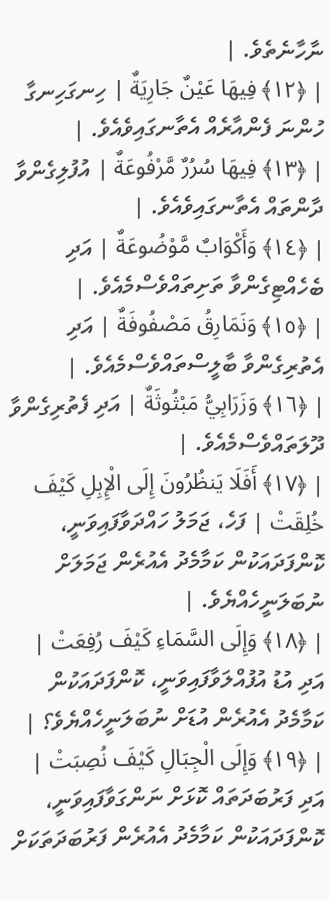ނާހާނެތެވެ. |
| ﴿١٢﴾ فِيهَا عَيْنٌ جَارِيَةٌ | ހިނގަހިނގާ ހުންނަ ފެންއާރެއް އެތާނގައިވެއެވެ. |
| ﴿١٣﴾ فِيهَا سُرُرٌ مَّرْفُوعَةٌ | އުފުލިގެންވާ ދާންތައް އެތާނގައިވެއެވެ. |
| ﴿١٤﴾ وَأَكْوَابٌ مَّوْضُوعَةٌ | އަދި ބެހެއްޓިގެންވާ ތަށިތައްވެސްމެއެވެ. |
| ﴿١٥﴾ وَنَمَارِقُ مَصْفُوفَةٌ | އަދި އެތުރިގެންވާ ބާލީސްތައްވެސްމެއެވެ. |
| ﴿١٦﴾ وَزَرَابِيُّ مَبْثُوثَةٌ | އަދި ފެތުރިގެންވާ ދޫލަތައްވެސްމެއެވެ. |
| ﴿١٧﴾ أَفَلَا يَنظُرُونَ إِلَى الْإِبِلِ كَيْفَ خُلِقَتْ | ފަހެ، ޖަމަލު ހައްދަވާފައިވަނީ، ކޮންފަދައަކުން ކަމާމެދު އެއުރެން ޖަމަލަށް ނުބަލަނީހެއްޔެވެ. |
| ﴿١٨﴾ وَإِلَى السَّمَاءِ كَيْفَ رُفِعَتْ | އަދި އުޑު އުފުއްލަވާފައިވަނީ، ކޮންފަދައަކުން ކަމާމެދު އެއުރެން އުޑަށް ނުބަލަނީހެއްޔެވެ؟ |
| ﴿١٩﴾ وَإِلَى الْجِبَالِ كَيْفَ نُصِبَتْ | އަދި ފަރުބަދަތައް ކޮޅަށް ނަންގަވާފައިވަނީ، ކޮންފަދައަކުން ކަމާމެދު އެއުރެން ފަރުބަދަތަކަށް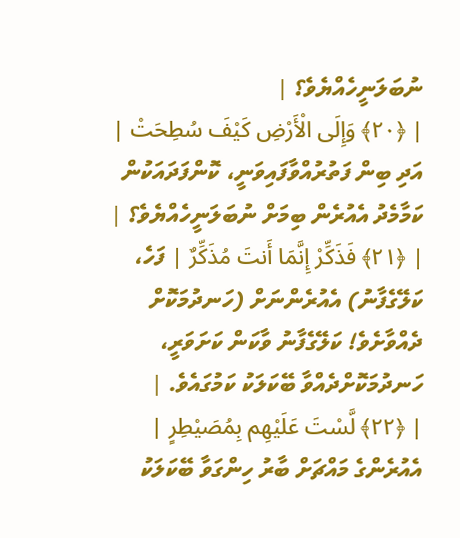ނުބަލަނީހެއްޔެވެ؟ |
| ﴿٢٠﴾ وَإِلَى الْأَرْضِ كَيْفَ سُطِحَتْ | އަދި ބިން ފަތުރުއްވާފައިވަނީ، ކޮންފަދައަކުން ކަމާމެދު އެއުރެން ބިމަށް ނުބަލަނީހެއްޔެވެ؟ |
| ﴿٢١﴾ فَذَكِّرْ إِنَّمَا أَنتَ مُذَكِّرٌ | ފަހެ، ކަލޭގެފާނު) އެއުރެންނަށް (ހަނދުމަކޮށް ދެއްވާށެވެ! ކަލޭގެފާނު ވާކަން ކަށަވަރީ، ހަނދުމަކޮށްދެއްވާ ބޭކަލަކު ކަމުގައެވެ. |
| ﴿٢٢﴾ لَّسْتَ عَلَيْهِم بِمُصَيْطِرٍ | އެއުރެންގެ މައްޗަށް ބާރު ހިންގަވާ ބޭކަލަކު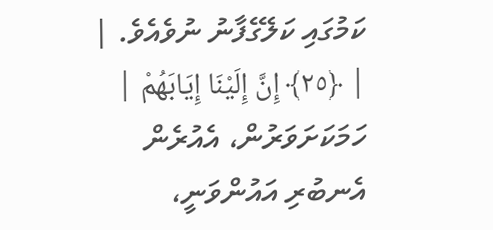ކަމުގައި ކަލޭގެފާނު ނުވެއެވެ. |
| ﴿٢٥﴾ إِنَّ إِلَيْنَا إِيَابَهُمْ | ހަމަކަށަވަރުން، އެއުރެން އެނބުރި އައުންވަނީ،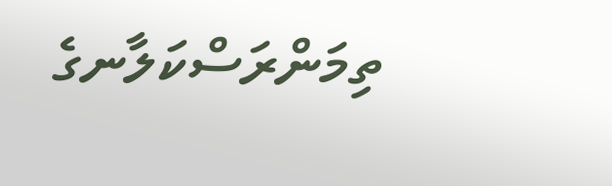ތިމަންރަސްކަލާނގެ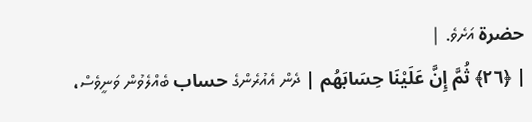حضرة އަށެވެ. |
| ﴿٢٦﴾ ثُمَّ إِنَّ عَلَيْنَا حِسَابَهُم | ދެން އެއުރެންގެ حساب ބެއްލެވުން ވަނީވެސް،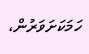ހަމަކަށަވަރުން،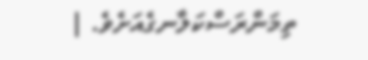ތިމަންރަސްކަލާނގެއަށެވެ. |